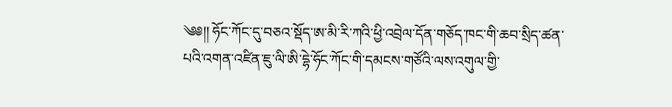༄༅།། ཧོང་ཀོང་དུ་བཅའ་སྡོད་ཨ་མི་རི་ཀའི་ཕྱི་འབྲེལ་དོན་གཅོད་ཁང་གི་ཆབ་སྲིད་ཚན་པའི་འགན་འཛིན་ཇུ་ལི་ཨི་དྷེ་ཧོང་ཀོང་གི་དམངས་གཙོའི་ལས་འགུལ་གྱི་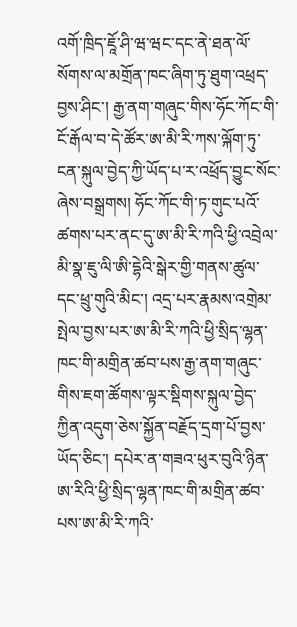འགོ་ཁྲིད་ཇཱོ་ཤི་ཝ་ཝང་དང་ནེ་ཐན་ལོ་སོགས་ལ་མགྲོན་ཁང་ཞིག་ཏུ་ཐུག་འཕྲད་བྱས་ཤིང་། རྒྱ་ནག་གཞུང་གིས་ཧོང་ཀོང་གི་ངོ་རྒོལ་བ་དེ་ཚོར་ཨ་མི་རི་ཀས་ལྐོག་ཏུ་ངན་སྐུལ་བྱེད་ཀྱི་ཡོད་པ་ར་འཕྲོད་བྱུང་སོང་ཞེས་བསྒྲགས། ཧོང་ཀོང་གི་ཏ་གུང་པའོ་ཚགས་པར་ནང་དུ་ཨ་མི་རི་ཀའི་ཕྱི་འབྲེལ་མི་སྣ་ཇུ་ལི་ཨི་དྷེའི་སྒེར་གྱི་གནས་ཚུལ་དང་ཕྲུ་གུའི་མིང་། འདྲ་པར་རྣམས་འགྲེམ་སྤེལ་བྱས་པར་ཨ་མི་རི་ཀའི་ཕྱི་སྲིད་ལྷན་ཁང་གི་མགྲིན་ཚབ་པས་རྒྱ་ནག་གཞུང་གིས་ཇག་ཚོགས་ལྟར་སྡིགས་སྐུལ་བྱེད་ཀྱིན་འདུག་ཅེས་སྐྱོན་བརྗོད་དྲག་པོ་བྱས་ཡོད་ཅིང་། དཔེར་ན་གཟའ་ཕུར་བུའི་ཉིན་ཨ་རིའི་ཕྱི་སྲིད་ལྷན་ཁང་གི་མགྲིན་ཚབ་པས་ཨ་མི་རི་ཀའི་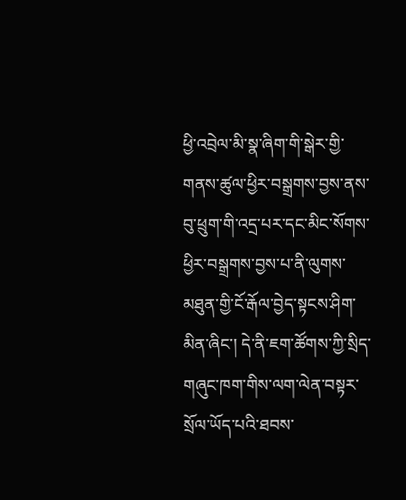ཕྱི་འབྲེལ་མི་སྣ་ཞིག་གི་སྒེར་གྱི་གནས་ཚུལ་ཕྱིར་བསྒྲགས་བྱས་ནས་བུ་ཕྲུག་གི་འདྲ་པར་དང་མིང་སོགས་ཕྱིར་བསྒྲགས་བྱས་པ་ནི་ལུགས་མཐུན་གྱི་ངོ་རྒོལ་བྱེད་སྟངས་ཤིག་མིན་ཞིང་། དེ་ནི་ཇག་ཚོགས་ཀྱི་སྲིད་གཞུང་ཁག་གིས་ལག་ལེན་བསྟར་སྲོལ་ཡོད་པའི་ཐབས་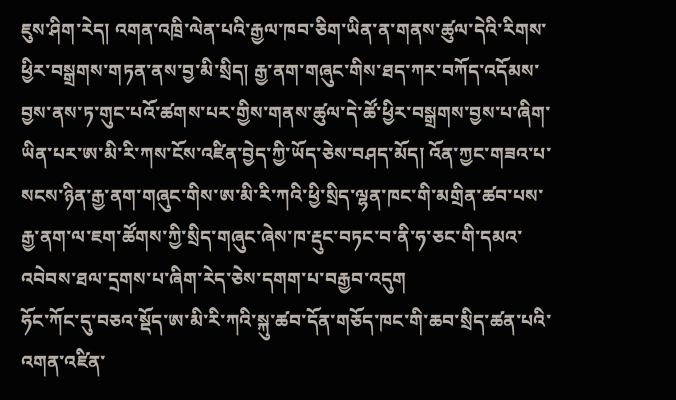ཇུས་ཤིག་རེད། འགན་འཁྲི་ལེན་པའི་རྒྱལ་ཁབ་ཅིག་ཡིན་ན་གནས་ཚུལ་དེའི་རིགས་ཕྱིར་བསྒྲགས་གཏན་ནས་བྱ་མི་སྲིད། རྒྱ་ནག་གཞུང་གིས་ཐད་ཀར་བཀོད་འདོམས་བྱས་ནས་ཏ་གུང་པའོ་ཚགས་པར་གྱིས་གནས་ཚུལ་དེ་ཚོ་ཕྱིར་བསྒྲགས་བྱས་པ་ཞིག་ཡིན་པར་ཨ་མི་རི་ཀས་ངོས་འཛིན་བྱེད་ཀྱི་ཡོད་ཅེས་བཤད་མོད། འོན་ཀྱང་གཟའ་པ་སངས་ཉིན་རྒྱ་ནག་གཞུང་གིས་ཨ་མི་རི་ཀའི་ཕྱི་སྲིད་ལྷན་ཁང་གི་མགྲིན་ཚབ་པས་རྒྱ་ནག་ལ་ཇག་ཚོགས་ཀྱི་སྲིད་གཞུང་ཞེས་ཁ་རྡུང་བཏང་བ་ནི་ཧ་ཅང་གི་དམའ་འབེབས་ཐལ་དྲགས་པ་ཞིག་རེད་ཅེས་དགག་པ་བརྒྱབ་འདུག
ཧོང་ཀོང་དུ་བཅའ་སྡོད་ཨ་མི་རི་ཀའི་སྐུ་ཚབ་དོན་གཅོད་ཁང་གི་ཆབ་སྲིད་ཚན་པའི་འགན་འཛིན་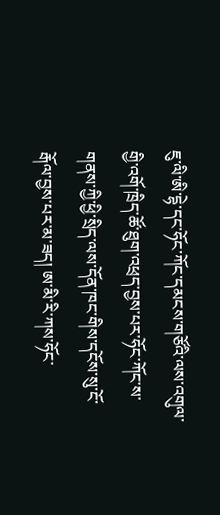ཇུ་ལི་ཨི་དྷེ་དང་ཧོང་ཀོང་དམངས་གཙོའི་ལས་འགུལ་གྱི་འགོ་ཁྲིད་ཚོ་ཐུག་འཕྲད་བྱས་པར་ཧོང་ཀོང་ས་གནས་ཀྱི་ཕྱི་སྲིད་ལས་དོན་ཁང་གིས་དངོས་སུ་ངོ་རྒོལ་བྱས་པར་མ་ཟད། ཨ་མི་རི་ཀས་ཧོང་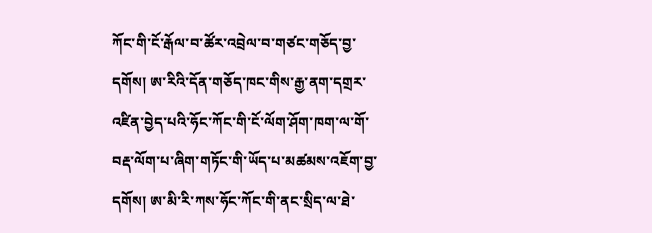ཀོང་གི་ངོ་རྒོལ་བ་ཚོར་འབྲེལ་བ་གཙང་གཅོད་བྱ་དགོས། ཨ་རིའི་དོན་གཅོད་ཁང་གིས་རྒྱ་ནག་དགྲར་འཛིན་བྱེད་པའི་ཧོང་ཀོང་གི་ངོ་ལོག་ཤོག་ཁག་ལ་གོ་བརྡ་ལོག་པ་ཞིག་གཏོང་གི་ཡོད་པ་མཚམས་འཇོག་བྱ་དགོས། ཨ་མི་རི་ཀས་ཧོང་ཀོང་གི་ནང་སྲིད་ལ་ཐེ་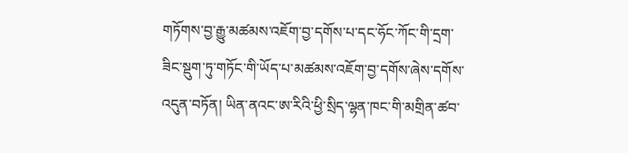གཏོགས་བྱ་རྒྱུ་མཚམས་འཇོག་བྱ་དགོས་པ་དང་ཧོང་ཀོང་གི་དྲག་ཟིང་སྡུག་ཏུ་གཏོང་གི་ཡོད་པ་མཚམས་འཇོག་བྱ་དགོས་ཞེས་དགོས་འདུན་བཏོན། ཡིན་ནའང་ཨ་རིའི་ཕྱི་སྲིད་ལྷན་ཁང་གི་མགྲིན་ཚབ་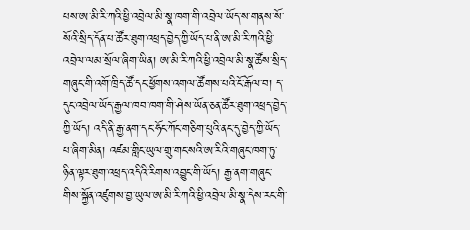པས་ཨ་མི་རི་ཀའི་ཕྱི་འབྲེལ་མི་སྣ་ཁག་གི་འབྲེལ་ཡོད་ས་གནས་སོ་སོའི་སྲིད་དོན་པ་ཚོར་ཐུག་འཕྲད་བྱེད་ཀྱི་ཡོད་པ་ནི་ཨ་མི་རི་ཀའི་ཕྱི་འབྲེལ་ལམ་སྲོལ་ཞིག་ཡིན། ཨ་མི་རི་ཀའི་ཕྱི་འབྲེལ་མི་སྣ་ཚོས་སྲིད་གཞུང་གི་འགོ་ཁྲིད་ཚོ་དང་ཕྱོགས་འགལ་ཚོགས་པའི་ངོ་རྒོལ་བ། ད་དུང་འབྲེལ་ཡོད་རྒྱལ་ཁབ་ཁག་གི་ཤེས་ཡོན་ཅན་ཚོར་ཐུག་འཕྲད་བྱེད་ཀྱི་ཡོད། འདི་ནི་རྒྱ་ནག་དང་ཧོང་ཀོང་གཅིག་པུའི་ནང་དུ་བྱེད་ཀྱི་ཡོད་པ་ཞིག་མིན། འཛམ་གླིང་ཡུལ་གྲུ་གང་སའི་ཨ་རིའི་གཞུང་ཁག་ཏུ་ཉིན་ལྟར་ཐུག་འཕྲད་འདིའི་རིགས་འབྱུང་གི་ཡོད། རྒྱ་ནག་གཞུང་གིས་སྐྱོན་འཛུགས་བྱ་ཡུལ་ཨ་མི་རི་ཀའི་ཕྱི་འབྲེལ་མི་སྣ་དེས་རང་གི་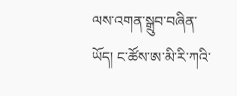ལས་འགན་སྒྲུབ་བཞིན་ཡོད། ང་ཚོས་ཨ་མི་རི་ཀའི་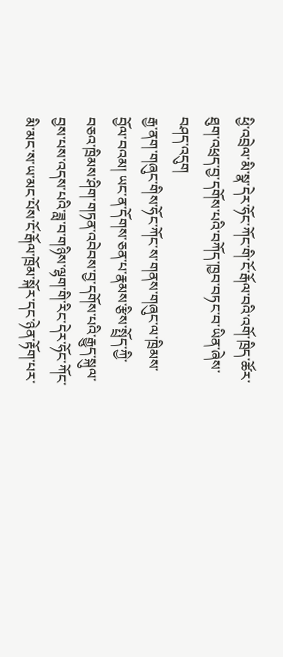ཕྱི་འབྲེལ་མི་སྣ་དེར་ཧོང་ཀོང་གི་ངོ་རྒོལ་བའི་འགོ་ཁྲིད་ཚོར་ཐུག་འཕྲད་བྱ་དགོས་པའི་བཀོད་ཁྱབ་བཏང་བ་ཡིན་ཞེས་བཤད་འདུག
རྒྱ་ནག་གཞུང་གིས་ཧོང་ཀོང་ས་གནས་གཞུང་ལ་ཁྲིམས་བྱོལ་བའམ། ཡང་ན་དོགས་ཅན་པ་རྣམས་རྩིས་སྤྲོད་ཀྱི་བཅའ་ཁྲིམས་ཤིག་གཏན་འབེབས་བྱ་དགོས་པའི་རྒྱུད་སྐུལ་བྱས་པས་འདས་པའི་ཟླ་བ་གཉིས་ལྷག་གི་རིང་དེར་ཧོང་ཀོང་མི་མང་ས་ཡ་མང་པོས་ངོ་རྒོལ་ཁྲོམ་སྐོར་དང་ཉེན་རྟོག་པར་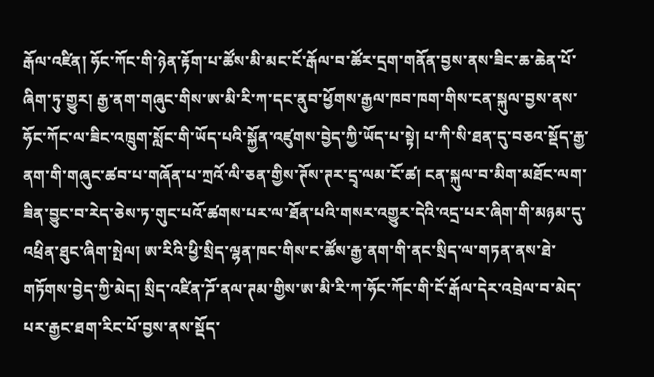རྒོལ་འཛིན། ཧོང་ཀོང་གི་ཉེན་རྟོག་པ་ཚོས་མི་མང་ངོ་རྒོལ་བ་ཚོར་དྲག་གནོན་བྱས་ནས་ཟིང་ཆ་ཆེན་པོ་ཞིག་ཏུ་གྱུར། རྒྱ་ནག་གཞུང་གིས་ཨ་མི་རི་ཀ་དང་ནུབ་ཕྱོགས་རྒྱལ་ཁབ་ཁག་གིས་ངན་སྐུལ་བྱས་ནས་ཧོང་ཀོང་ལ་ཟིང་འཁྲུག་སློང་གི་ཡོད་པའི་སྐྱོན་འཛུགས་བྱེད་ཀྱི་ཡོད་པ་སྟེ། པ་ཀི་སི་ཐན་དུ་བཅའ་སྡོད་རྒྱ་ནག་གི་གཞུང་ཚབ་པ་གཞོན་པ་ཀྲའོ་ལི་ཅན་གྱིས་ཊོས་ཊར་དྲྭ་ལམ་ངོ་ཚ། ངན་སྐུལ་བ་མིག་མཐོང་ལག་ཟིན་བྱུང་བ་རེད་ཅེས་ཏ་གུང་པའོ་ཚགས་པར་ལ་ཐོན་པའི་གསར་འགྱུར་དེའི་འདྲ་པར་ཞིག་གི་མཉམ་དུ་འཕྲིན་ཐུང་ཞིག་སྤེལ། ཨ་རིའི་ཕྱི་སྲིད་ལྷན་ཁང་གིས་ང་ཚོས་རྒྱ་ནག་གི་ནང་སྲིད་ལ་གཏན་ནས་ཐེ་གཏོགས་བྱེད་ཀྱི་མེད། སྲིད་འཛིན་ཌོ་ནལ་ཊམ་གྱིས་ཨ་མི་རི་ཀ་ཧོང་ཀོང་གི་ངོ་རྒོལ་དེར་འབྲེལ་བ་མེད་པར་རྒྱང་ཐག་རིང་པོ་བྱས་ནས་སྡོད་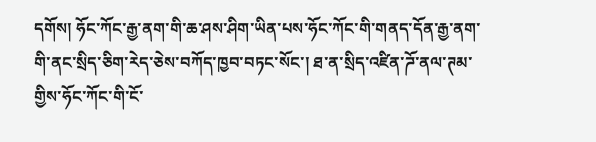དགོས། ཧོང་ཀོང་རྒྱ་ནག་གི་ཆ་ཤས་ཤིག་ཡིན་པས་ཧོང་ཀོང་གི་གནད་དོན་རྒྱ་ནག་གི་ནང་སྲིད་ཅིག་རེད་ཅེས་བཀོད་ཁྱབ་བཏང་སོང་། ཐ་ན་སྲིད་འཛིན་ཌོ་ནལ་ཊམ་གྱིས་ཧོང་ཀོང་གི་ངོ་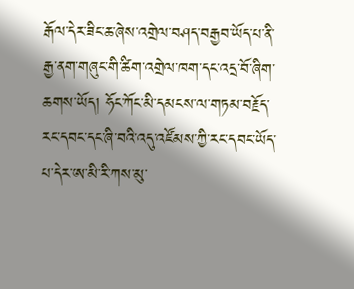རྒོལ་དེར་ཟིང་ཆ་ཞེས་འགྲེལ་བཤད་བརྒྱབ་ཡོད་པ་ནི་རྒྱ་ནག་གཞུང་གི་ཚིག་འགྲེལ་ཁག་དང་འདྲ་བོ་ཞིག་ཆགས་ཡོད། ཧོང་ཀོང་མི་དམངས་ལ་གཏམ་བརྗོད་རང་དབང་དང་ཞི་བའི་འདུ་འཛོམས་ཀྱི་རང་དབང་ཡོད་པ་དེར་ཨ་མི་རི་ཀས་མུ་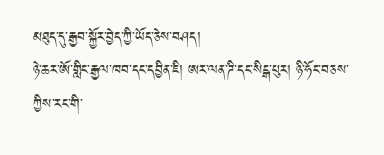མཐུད་དུ་རྒྱབ་སྐྱོར་བྱེད་ཀྱི་ཡོད་ཅེས་བཤད།
ཉེ་ཆར་ཨོ་གླིང་རྒྱལ་ཁབ་དང་དབྱིན་ཇི། ཨར་ལན་ཌི་དང་སིངྒ་པུར། ཉི་ཧོང་བཅས་ཀྱིས་རང་གི་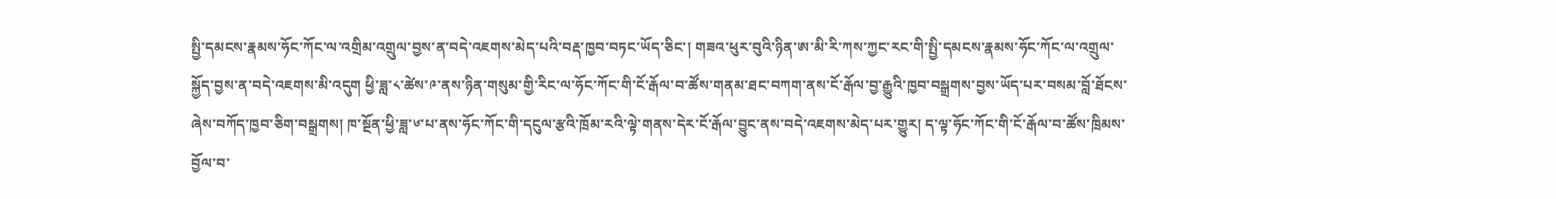སྤྱི་དམངས་རྣམས་ཧོང་ཀོང་ལ་འགྲིམ་འགྲུལ་བྱས་ན་བདེ་འཇགས་མེད་པའི་བརྡ་ཁྱབ་བཏང་ཡོད་ཅིང་། གཟའ་ཕུར་བུའི་ཉིན་ཨ་མི་རི་ཀས་ཀྱང་རང་གི་སྤྱི་དམངས་རྣམས་ཧོང་ཀོང་ལ་འགྲུལ་སྐྱོད་བྱས་ན་བདེ་འཇགས་མི་འདུག ཕྱི་ཟླ་༨་ཚེས་༩་ནས་ཉིན་གསུམ་གྱི་རིང་ལ་ཧོང་ཀོང་གི་ངོ་རྒོལ་བ་ཚོས་གནམ་ཐང་བཀག་ནས་ངོ་རྒོལ་བྱ་རྒྱུའི་ཁྱབ་བསྒྲགས་བྱས་ཡོད་པར་བསམ་བློ་ཐོངས་ཞེས་བཀོད་ཁྱབ་ཅིག་བསྒྲགས། ཁ་སྔོན་ཕྱི་ཟླ་༦་པ་ནས་ཧོང་ཀོང་གི་དངུལ་རྩའི་ཁྲོམ་རའི་ལྟེ་གནས་དེར་ངོ་རྒོལ་བྱུང་ནས་བདེ་འཇགས་མེད་པར་གྱུར། ད་ལྟ་ཧོང་ཀོང་གི་ངོ་རྒོལ་བ་ཚོས་ཁྲིམས་བྱོལ་བ་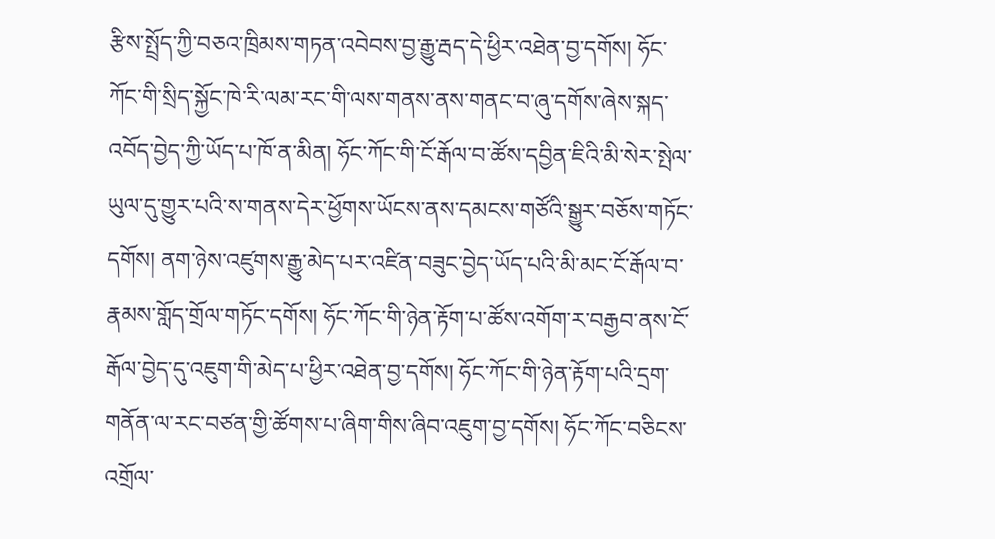རྩིས་སྤྲོད་ཀྱི་བཅའ་ཁྲིམས་གཏན་འབེབས་བྱ་རྒྱུ་རྦད་དེ་ཕྱིར་འཐེན་བྱ་དགོས། ཧོང་ཀོང་གི་སྲིད་སྐྱོང་ཁེ་རི་ལམ་རང་གི་ལས་གནས་ནས་གནང་བ་ཞུ་དགོས་ཞེས་སྐད་འབོད་བྱེད་ཀྱི་ཡོད་པ་ཁོ་ན་མིན། ཧོང་ཀོང་གི་ངོ་རྒོལ་བ་ཚོས་དབྱིན་ཇིའི་མི་སེར་སྤེལ་ཡུལ་དུ་གྱུར་པའི་ས་གནས་དེར་ཕྱོགས་ཡོངས་ནས་དམངས་གཙོའི་སྒྱུར་བཅོས་གཏོང་དགོས། ནག་ཉེས་འཛུགས་རྒྱུ་མེད་པར་འཛིན་བཟུང་བྱེད་ཡོད་པའི་མི་མང་ངོ་རྒོལ་བ་རྣམས་གློད་གྲོལ་གཏོང་དགོས། ཧོང་ཀོང་གི་ཉེན་རྟོག་པ་ཚོས་འགོག་ར་བརྒྱབ་ནས་ངོ་རྒོལ་བྱེད་དུ་འཇུག་གི་མེད་པ་ཕྱིར་འཐེན་བྱ་དགོས། ཧོང་ཀོང་གི་ཉེན་རྟོག་པའི་དྲག་གནོན་ལ་རང་བཙན་གྱི་ཚོགས་པ་ཞིག་གིས་ཞིབ་འཇུག་བྱ་དགོས། ཧོང་ཀོང་བཅིངས་འགྲོལ་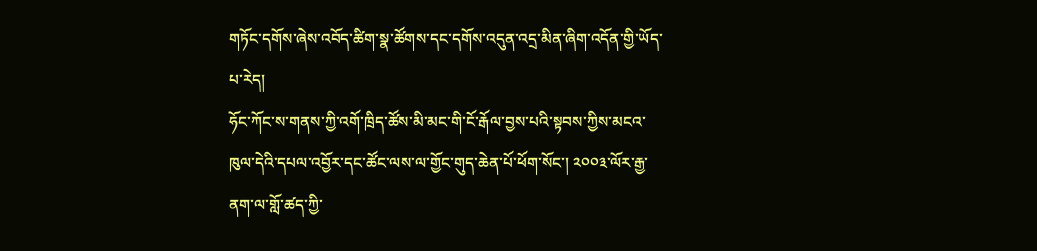གཏོང་དགོས་ཞེས་འབོད་ཚིག་སྣ་ཚོགས་དང་དགོས་འདུན་འདྲ་མིན་ཞིག་འདོན་གྱི་ཡོད་པ་རེད།
ཧོང་ཀོང་ས་གནས་ཀྱི་འགོ་ཁྲིད་ཚོས་མི་མང་གི་ངོ་རྒོལ་བྱས་པའི་སྟབས་ཀྱིས་མངའ་ཁུལ་དེའི་དཔལ་འབྱོར་དང་ཚོང་ལས་ལ་གྱོང་གུད་ཆེན་པོ་ཕོག་སོང་། ༢༠༠༣་ལོར་རྒྱ་ནག་ལ་གློ་ཚད་ཀྱི་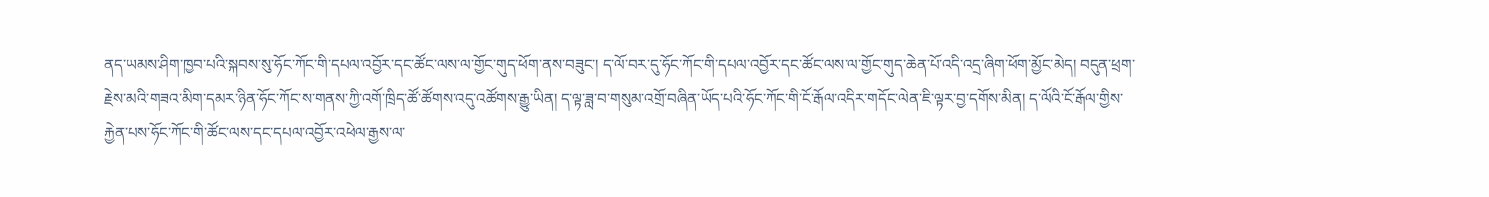ནད་ཡམས་ཤིག་ཁྱབ་པའི་སྐབས་སུ་ཧོང་ཀོང་གི་དཔལ་འབྱོར་དང་ཚོང་ལས་ལ་གྱོང་གུད་ཕོག་ནས་བཟུང་། ད་ལོ་བར་དུ་ཧོང་ཀོང་གི་དཔལ་འབྱོར་དང་ཚོང་ལས་ལ་གྱོང་གུད་ཆེན་པོ་འདི་འདྲ་ཞིག་ཕོག་མྱོང་མེད། བདུན་ཕྲག་རྗེས་མའི་གཟའ་མིག་དམར་ཉིན་ཧོང་ཀོང་ས་གནས་ཀྱི་འགོ་ཁྲིད་ཚོ་ཚོགས་འདུ་འཚོགས་རྒྱུ་ཡིན། ད་ལྟ་ཟླ་བ་གསུམ་འགྲོ་བཞིན་ཡོད་པའི་ཧོང་ཀོང་གི་ངོ་རྒོལ་འདིར་གདོང་ལེན་ཇི་ལྟར་བྱ་དགོས་མིན། ད་ལོའི་ངོ་རྒོལ་གྱིས་རྐྱེན་པས་ཧོང་ཀོང་གི་ཚོང་ལས་དང་དཔལ་འབྱོར་འཕེལ་རྒྱས་ལ་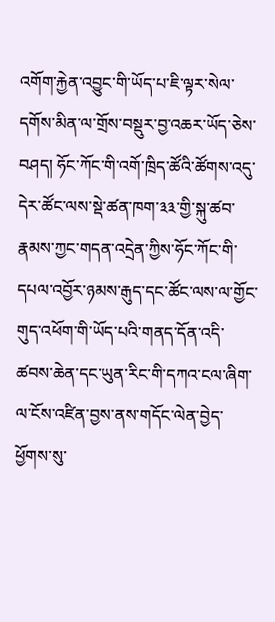འགོག་རྐྱེན་འབྱུང་གི་ཡོད་པ་ཇི་ལྟར་སེལ་དགོས་མིན་ལ་གྲོས་བསྡུར་བྱ་འཆར་ཡོད་ཅེས་བཤད། ཧོང་ཀོང་གི་འགོ་ཁྲིད་ཚོའི་ཚོགས་འདུ་དེར་ཚོང་ལས་སྡེ་ཚན་ཁག་༣༣་གྱི་སྐུ་ཚབ་རྣམས་ཀྱང་གདན་འདྲེན་ཀྱིས་ཧོང་ཀོང་གི་དཔལ་འབྱོར་ཉམས་རྒུད་དང་ཚོང་ལས་ལ་གྱོང་གུད་འཕོག་གི་ཡོད་པའི་གནད་དོན་འདི་ཚབས་ཆེན་དང་ཡུན་རིང་གི་དཀའ་ངལ་ཞིག་ལ་ངོས་འཛིན་བྱས་ནས་གདོང་ལེན་བྱེད་ཕྱོགས་སུ་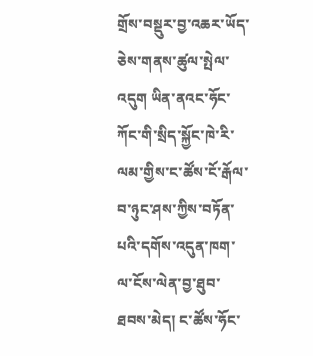གྲོས་བསྡུར་བྱ་འཆར་ཡོད་ཅེས་གནས་ཚུལ་སྤེལ་འདུག ཡིན་ནའང་ཧོང་ཀོང་གི་སྲིད་སྐྱོང་ཁེ་རི་ལམ་གྱིས་ང་ཚོས་ངོ་རྒོལ་བ་ཉུང་ཤས་ཀྱིས་བཏོན་པའི་དགོས་འདུན་ཁག་ལ་ངོས་ལེན་བྱ་ཐུབ་ཐབས་མེད། ང་ཚོས་ཧོང་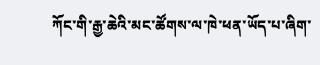ཀོང་གི་རྒྱ་ཆེའི་མང་ཚོགས་ལ་ཁེ་ཕན་ཡོད་པ་ཞིག་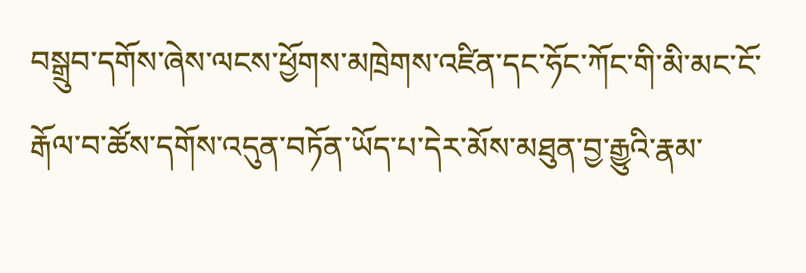བསྒྲུབ་དགོས་ཞེས་ལངས་ཕྱོགས་མཁྲེགས་འཛིན་དང་ཧོང་ཀོང་གི་མི་མང་ངོ་རྒོལ་བ་ཚོས་དགོས་འདུན་བཏོན་ཡོད་པ་དེར་མོས་མཐུན་བྱ་རྒྱུའི་རྣམ་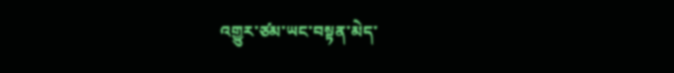འགྱུར་ཙམ་ཡང་བསྟན་མེད་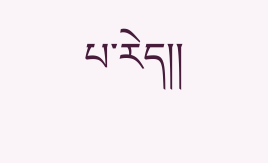པ་རེད།།